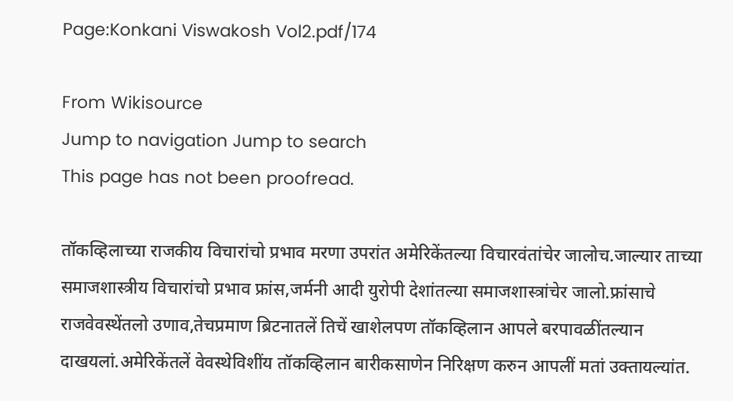Page:Konkani Viswakosh Vol2.pdf/174

From Wikisource
Jump to navigation Jump to search
This page has not been proofread.

तॉकव्हिलाच्या राजकीय विचारांचो प्रभाव मरणा उपरांत अमेरिकेंतल्या विचारवंतांचेर जालोच.जाल्यार ताच्या समाजशास्त्रीय विचारांचो प्रभाव फ्रांस,जर्मनी आदी युरोपी देशांतल्या समाजशास्त्रांचेर जालो.फ्रांसाचे राजवेवस्थेंतलो उणाव,तेचप्रमाण ब्रिटनातलें तिचें खाशेलपण तॉकव्हिलान आपले बरपावळींतल्यान दाखयलां.अमेरिकेंतलें वेवस्थेविशींय तॉकव्हिलान बारीकसाणेन निरिक्षण करुन आपलीं मतां उक्तायल्यांत.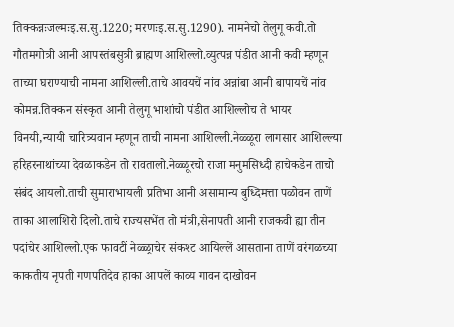तिक्कन्नःजल्मःइ.स.सु.1220; मरणःइ.स.सु.1290). नामनेचो तेलुगू कवी.तो गौतमगोत्री आनी आपस्तंबसुत्री ब्राह्मण आशिल्लो.व्युत्पन्न पंडीत आनी कवी म्हणून ताच्या घराण्याची नामना आशिल्ली.ताचे आवयचें नांव अन्नांबा आनी बापायचें नांव कोमन्न.तिक्कन संस्कृत आनी तेलुगू भाशांचो पंडीत आशिल्लोच ते भायर विनयी,न्यायी चारित्र्यवान म्हणून ताची नामना आशिल्ली.नेळ्ळूरा लागसार आशिल्ल्या हरिहरनाथांच्या देवळाकडेन तो रावतालो.नेळ्ळूरचो राजा मनुमसिध्दी हाचेकडेन ताचो संबंद आयलो.ताची सुमाराभायली प्रतिभा आनी असामान्य बुध्दिमत्ता पळोवन ताणें ताका आलाशिरो दिलो.ताचे राज्यसभेंत तो मंत्री,सेनापती आनी राजकवी ह्या तीन पदांचेर आशिल्लो.एक फावटीं नेळ्ळ्राचेर संकश्ट आयिल्लें आसताना ताणें वरंगळच्या काकतीय नृपती गणपतिदेव हाका आपलें काव्य गावन दाखोवन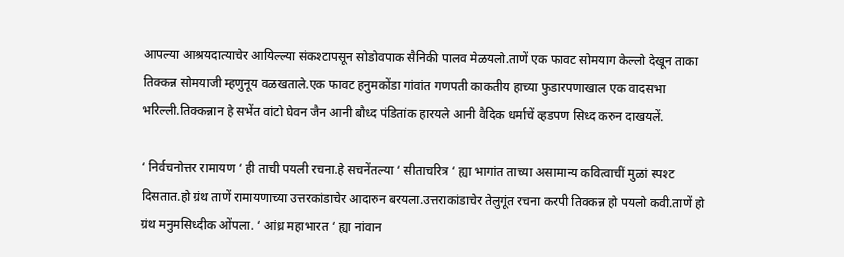आपल्या आश्रयदात्याचेर आयिल्ल्या संकश्टापसून सोडोवपाक सैनिकी पालव मेळयलो.ताणें एक फावट सोमयाग केल्लो देखून ताका तिक्कन्न सोमयाजी म्हणुनूय वळखताले.एक फावट हनुमकोंडा गांवांत गणपती काकतीय हाच्या फुडारपणाखाल एक वादसभा भरिल्ली.तिक्कन्नान हे सभेंत वांटो घेवन जैन आनी बौध्द पंडितांक हारयले आनी वैदिक धर्माचें व्हडपण सिध्द करुन दाखयलें.

‘ निर्वचनोत्तर रामायण ‘ ही ताची पयली रचना.हे सचनेंतल्या ‘ सीताचरित्र ‘ ह्या भागांत ताच्या असामान्य कवित्वाचीं मुळां स्पश्ट दिसतात.हो ग्रंथ ताणें रामायणाच्या उत्तरकांडाचेर आदारुन बरयला.उत्तराकांडाचेर तेलुगूंत रचना करपी तिक्कन्न हो पयलो कवी.ताणें हो ग्रंथ मनुमसिध्दीक ओंपला. ‘ आंध्र महाभारत ‘ ह्या नांवान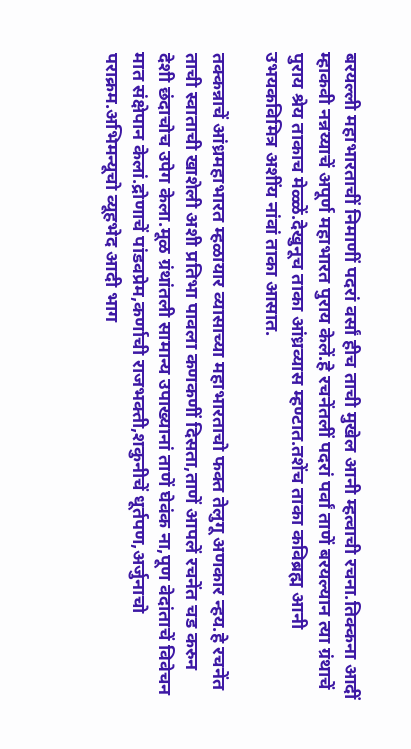बरयल्ली महाभारताचीं निमाणीं पदरां वर्सां हीच ताची मुखेल आनी म्हत्वाची रचना.तिक्कना आदीं म्हाकवी नन्नय्याचें अपूर्ण महाभारत पुराय केलें.हे रचनेंतलीं पदरां पर्वां ताणें बरयल्यान त्या ग्रंथाचें पुराय श्रेय ताकाच मेळ्ळें.देखुनूच ताका आंध्रव्यास म्हण्टात.तशेंच ताका कविब्रह्म आनी उभयकविमित्र अशींय नांवां ताका आसात.

तक्कन्नाचें आंध्रमहाभारत म्हळायार व्यासाच्या महाभारताचो फक्त तेलुगू अणकार न्हय.हे रचनेंत ताची स्वाताची खाशेली अशी प्रतिभा पावला कणकणीं दिसता,ताणें आपलें रचनेंत चड करुन देशी छंदाचोच उपेग केला.मूळ ग्रंथांतली सामान्य उपाख्यानां ताणें घेवंक ना,पूण वेदांताचें विवेचन मात संक्षेपान केलां.द्रोणाचें पांडवप्रेम,कर्णाची राजभक्ती,शकुनीचें धूर्तपण,अर्जुनाचो पराक्रम.अभिमन्यूचो व्यूहभेद आदी भाग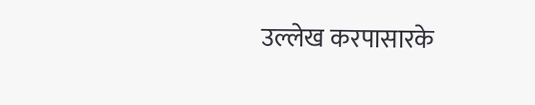उल्लेख करपासारके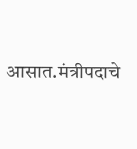आसात.मंत्रीपदाचे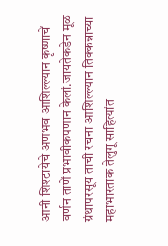आनी शिश्टायेचे अणभव आशिल्ल्यान कृष्णाचें वर्णन ताणें प्रभावीकपणान केलां.जायतेकडेन मूळ ग्रंथापरसूय ताची रचना आशिल्ल्यान तिक्कन्नाच्या महाभारताक तेलुगू साहित्यांत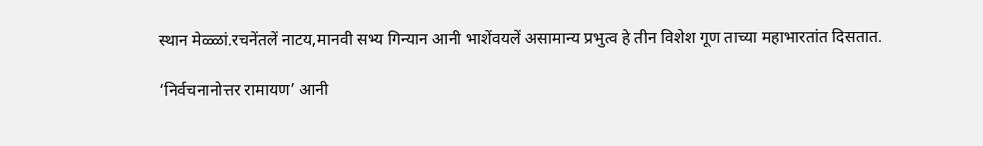स्थान मेळ्ळां.रचनेंतलें नाटय,मानवी सभ्य गिन्यान आनी भाशेंवयलें असामान्य प्रभुत्व हे तीन विशेश गूण ताच्या महाभारतांत दिसतात.

‘निर्वचनानोत्तर रामायण’ आनी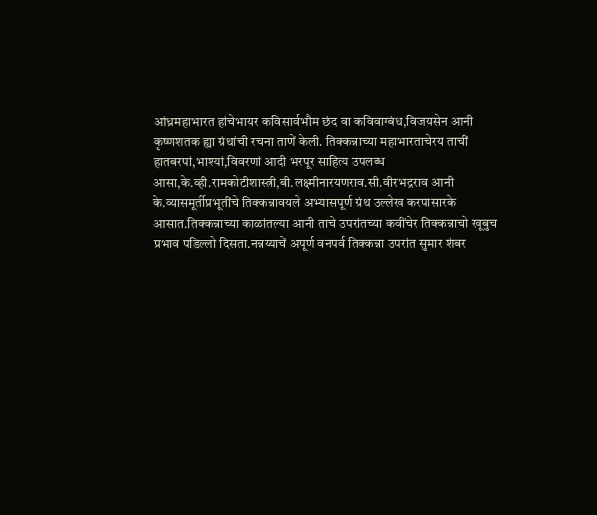आंध्रमहाभारत हांचेभायर कविसार्वभौम छंद वा कविवाग्बंध,विजयसेन आनी कृष्णशतक ह्या ग्रंथांची रचना ताणें केली. तिक्कन्नाच्या महाभारताचेरय ताचीं हातबरपां,भाश्यां,विवरणां आदी भरपूर साहित्य उपलब्ध आसा,के.व्ही.रामकोटीशास्त्री,बी.लक्ष्मीनारयणराव.सी.वीरभद्रराव आनी के.व्यासमूर्तीप्रभूतींचे तिक्कन्नावयले अभ्यासपूर्ण ग्रंथ उल्लेख करपासारके आसात.तिक्कन्नाच्या काळांतल्या आनी ताचे उपरांतच्या कवींचेर तिक्कन्नाचो खूबुच प्रभाव पडिल्लो दिसता.नन्नय्याचें अपूर्ण वनपर्व तिक्कन्ना उपरांत सुमार शंबर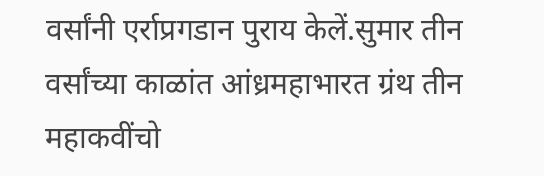वर्सांनी एर्राप्रगडान पुराय केलें.सुमार तीन वर्सांच्या काळांत आंध्रमहाभारत ग्रंथ तीन महाकवींचो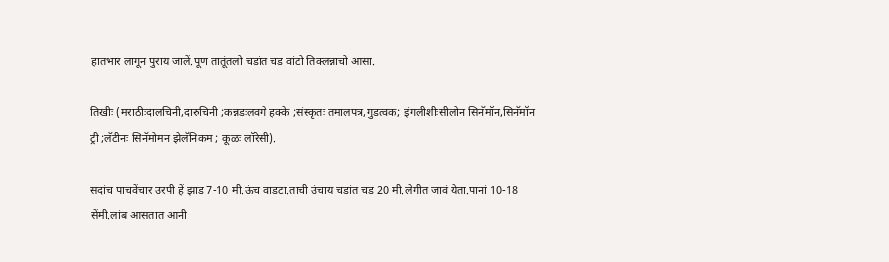हातभार लागून पुराय जालें.पूण तातूंतलो चडांत चड वांटो तिक्लन्नाचो आसा.

तिखीः (मराठीःदालचिनी,दारुचिनी ;कन्नडःलवगे हक्के ;संस्कृतः तमालपत्र,गुडत्वक; इंगलीशीःसीलोन सिनॅमॉन,सिनॅमॉन ट्री ;लॅटीनः सिनॅमोमन झेलॅनिकम ; कूळः लॉरेसी).

सदांच पाचवेंचार उरपी हें झाड 7-10 मी.ऊंच वाडटा.ताची उंचाय चडांत चड 20 मी.लेगीत जावं येता.पानां 10-18 सेंमी.लांब आसतात आनी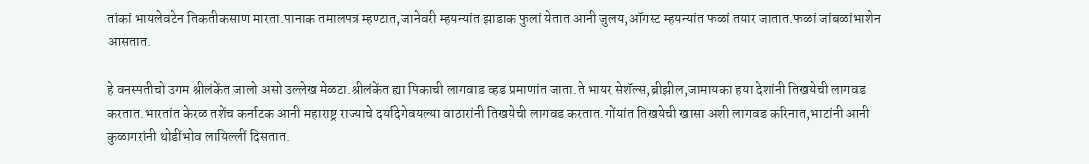तांकां भायलेवटेन तिकतीकसाण मारता.पानाक तमालपत्र म्हण्टात,जानेवरी म्हयन्यांत झाडाक फुलां येतात आनी जुलय,ऑगस्ट म्हयन्यांत फळां तयार जातात.फळां जांबळांभाशेन आसतात.

हे वनस्पतीचो उगम श्रीलंकेंत जालो असो उल्लेख मेळटा.श्रीलंकेंत ह्या पिकाची लागवाड व्हड प्रमाणांत जाता.ते भायर सेशॅल्स,ब्रीझील,जामायका हया देशांनी तिखयेची लागवड करतात.भारतांत केरळ तशेंच कर्नाटक आनी महाराष्ट्र राज्याचे दर्यादेगेवयल्या वाठारांनी तिखयेची लागवड करतात.गोंयांत तिखयेची खासा अशी लागवड करिनात,भाटांनी आनी कुळागरांनी थोडींभोव लायिल्लीं दिसतात.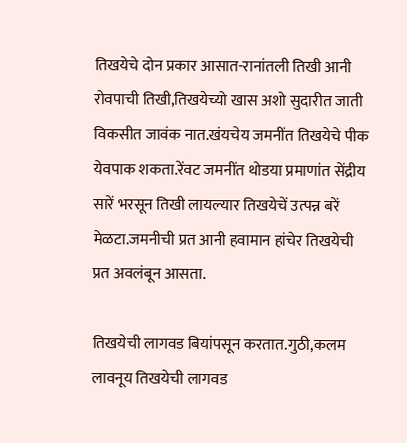तिखयेचे दोन प्रकार आसात-रानांतली तिखी आनी रोवपाची तिखी,तिखयेच्यो खास अशो सुदारीत जाती विकसीत जावंक नात.खंयचेय जमनींत तिखयेचे पीक येवपाक शकता.रेंवट जमनींत थोडया प्रमाणांत सेंद्रीय सारें भरसून तिखी लायल्यार तिखयेचें उत्पन्न बरें मेळटा.जमनीची प्रत आनी हवामान हांचेर तिखयेची प्रत अवलंबून आसता.

तिखयेची लागवड बियांपसून करतात.गुठी,कलम लावनूय तिखयेची लागवड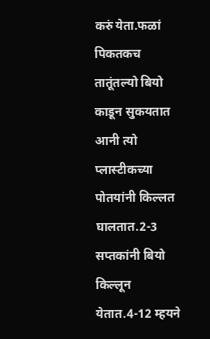करुं येता.फळां पिकतकच तातूंतल्यो बियो काडून सुकयतात आनी त्यो प्लास्टीकच्या पोतयांनी किल्लत घालतात.2-3 सप्तकांनी बियो किल्लून येतात.4-12 म्हयने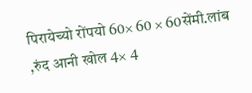पिरायेच्यो रोंपयो 60× 60 × 60सेंमी.लांब ,रुंद आनी खोल 4× 4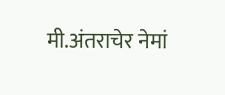मी.अंतराचेर नेमां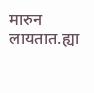मारुन लायतात.ह्या